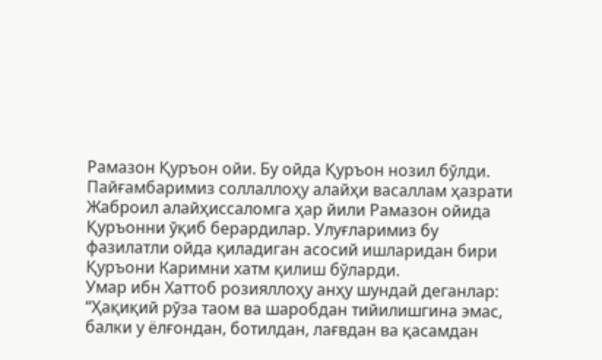Рамазон Қуръон ойи. Бу ойда Қуръон нозил бўлди. Пайғамбаримиз соллаллоҳу алайҳи васаллам ҳазрати Жаброил алайҳиссаломга ҳар йили Рамазон ойида Қуръонни ўқиб берардилар. Улуғларимиз бу фазилатли ойда қиладиган асосий ишларидан бири Қуръони Каримни хатм қилиш бўларди.
Умар ибн Хаттоб розияллоҳу анҳу шундай деганлар: “Ҳақиқий рўза таом ва шаробдан тийилишгина эмас, балки у ёлғондан, ботилдан, лағвдан ва қасамдан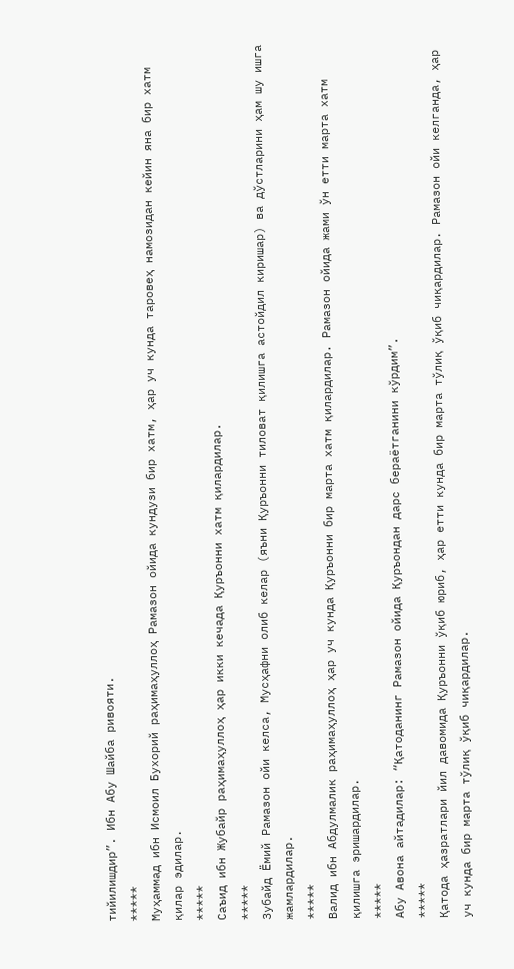тийилишдир”. Ибн Абу Шайба ривояти.
*****
Муҳаммад ибн Исмоил Бухорий раҳимаҳуллоҳ Рамазон ойида кундузи бир хатм, ҳар уч кунда таровеҳ намозидан кейин яна бир хатм қилар эдилар.
*****
Саъид ибн Жубайр раҳимаҳуллоҳ ҳар икки кечада Қуръонни хатм қилардилар.
*****
Зубайд Ёмий Рамазон ойи келса, Мусҳафни олиб келар (яъни Қуръонни тиловат қилишга астойдил киришар) ва дўстларини ҳам шу ишга жамлардилар.
*****
Валид ибн Абдулмалик раҳимаҳуллоҳ ҳар уч кунда Қуръонни бир марта хатм қилардилар. Рамазон ойида жами ўн етти марта хатм қилишга эришардилар.
*****
Абу Авона айтадилар: “Қатоданинг Рамазон ойида Қуръондан дарс бераётганини кўрдим”.
*****
Қатода ҳазратлари йил давомида Қуръонни ўқиб юриб, ҳар етти кунда бир марта тўлиқ ўқиб чиқардилар. Рамазон ойи келганда, ҳар уч кунда бир марта тўлиқ ўқиб чиқардилар.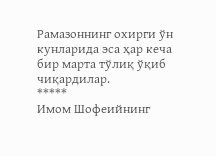Рамазоннинг охирги ўн кунларида эса ҳар кеча бир марта тўлиқ ўқиб чиқардилар.
*****
Имом Шофеийнинг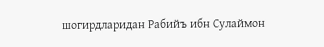шогирдларидан Рабийъ ибн Сулаймон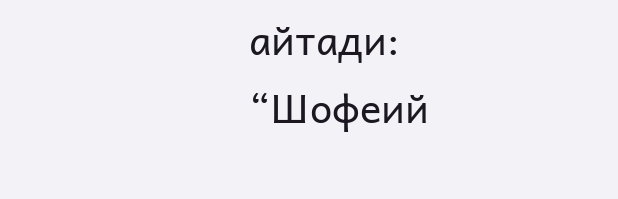айтади: “Шофеий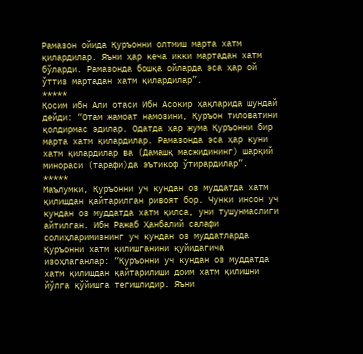Рамазон ойида Қуръонни олтмиш марта хатм қилардилар. Яъни ҳар кеча икки мартадан хатм бўларди. Рамазонда бошқа ойларда эса ҳар ой ўттиз мартадан хатм қилардилар”.
*****
Қосим ибн Али отаси Ибн Асокир ҳақларида шундай дейди: “Отам жамоат намозини, Қуръон тиловатини қолдирмас эдилар. Одатда ҳар жума Қуръонни бир марта хатм қилардилар. Рамазонда эса ҳар куни хатм қилардилар ва (Дамашқ масжидининг) шарқий минораси (тарафи)да эътикоф ўтирардилар”.
*****
Маълумки, Қуръонни уч кундан оз муддатда хатм қилишдан қайтарилган ривоят бор. Чунки инсон уч кундан оз муддатда хатм қилса, уни тушунмаслиги айтилган. Ибн Ражаб Ҳанбалий салафи солиҳларимизнинг уч кундан оз муддатларда Қуръонни хатм қилишганини қуйидагича изоҳлаганлар: “Қуръонни уч кундан оз муддатда хатм қилишдан қайтарилиши доим хатм қилишни йўлга қўйишга тегишлидир. Яъни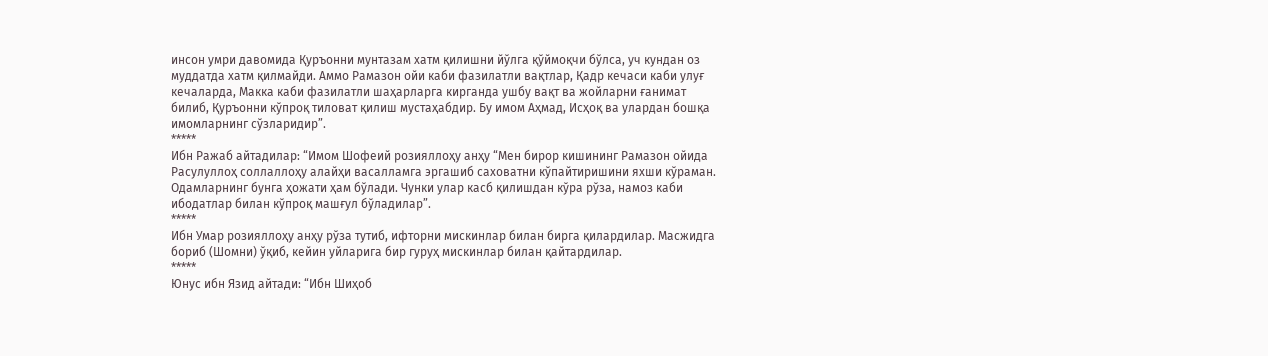инсон умри давомида Қуръонни мунтазам хатм қилишни йўлга қўймоқчи бўлса, уч кундан оз муддатда хатм қилмайди. Аммо Рамазон ойи каби фазилатли вақтлар, Қадр кечаси каби улуғ кечаларда, Макка каби фазилатли шаҳарларга кирганда ушбу вақт ва жойларни ғанимат билиб, Қуръонни кўпроқ тиловат қилиш мустаҳабдир. Бу имом Аҳмад, Исҳоқ ва улардан бошқа имомларнинг сўзларидир”.
*****
Ибн Ражаб айтадилар: “Имом Шофеий розияллоҳу анҳу “Мен бирор кишининг Рамазон ойида Расулуллоҳ соллаллоҳу алайҳи васалламга эргашиб саховатни кўпайтиришини яхши кўраман. Одамларнинг бунга ҳожати ҳам бўлади. Чунки улар касб қилишдан кўра рўза, намоз каби ибодатлар билан кўпроқ машғул бўладилар”.
*****
Ибн Умар розияллоҳу анҳу рўза тутиб, ифторни мискинлар билан бирга қилардилар. Масжидга бориб (Шомни) ўқиб, кейин уйларига бир гуруҳ мискинлар билан қайтардилар.
*****
Юнус ибн Язид айтади: “Ибн Шиҳоб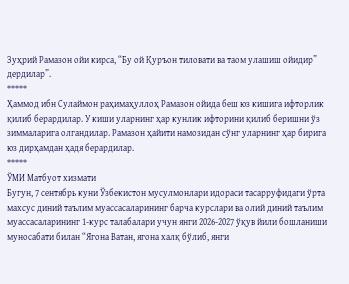Зуҳрий Рамазон ойи кирса, “Бу ой Қуръон тиловати ва таом улашиш ойидир” дердилар”.
*****
Ҳаммод ибн Сулаймон раҳимаҳуллоҳ Рамазон ойида беш юз кишига ифторлик қилиб берардилар. У киши уларнинг ҳар кунлик ифторини қилиб беришни ўз зиммаларига олгандилар. Рамазон ҳайити намозидан сўнг уларнинг ҳар бирига юз дирҳамдан ҳадя берардилар.
*****
ЎМИ Матбуот хизмати
Бугун, 7 сентябрь куни Ўзбекистон мусулмонлари идораси тасарруфидаги ўрта махсус диний таълим муассасаларининг барча курслари ва олий диний таълим муассасаларининг 1-курс талабалари учун янги 2026-2027 ўқув йили бошланиши муносабати билан “Ягона Ватан, ягона халқ бўлиб, янги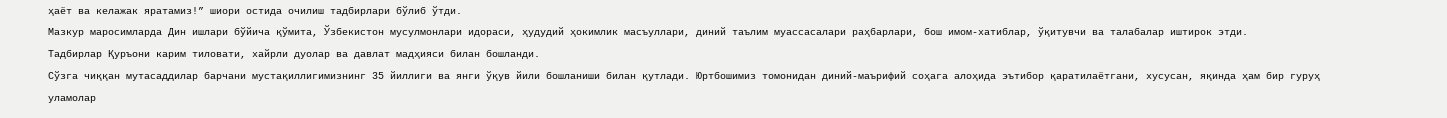ҳаёт ва келажак яратамиз!” шиори остида очилиш тадбирлари бўлиб ўтди.
Мазкур маросимларда Дин ишлари бўйича қўмита, Ўзбекистон мусулмонлари идораси, ҳудудий ҳокимлик масъуллари, диний таълим муассасалари раҳбарлари, бош имом-хатиблар, ўқитувчи ва талабалар иштирок этди.
Тадбирлар Қуръони карим тиловати, хайрли дуолар ва давлат мадҳияси билан бошланди.
Сўзга чиққан мутасаддилар барчани мустақиллигимизнинг 35 йиллиги ва янги ўқув йили бошланиши билан қутлади. Юртбошимиз томонидан диний-маърифий соҳага алоҳида эътибор қаратилаётгани, хусусан, яқинда ҳам бир гуруҳ уламолар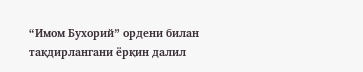“Имом Бухорий” ордени билан тақдирлангани ёрқин далил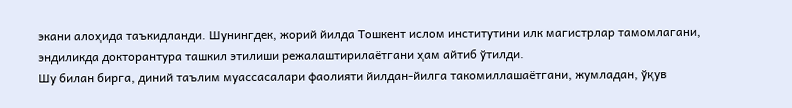экани алоҳида таъкидланди. Шунингдек, жорий йилда Тошкент ислом институтини илк магистрлар тамомлагани, эндиликда докторантура ташкил этилиши режалаштирилаётгани ҳам айтиб ўтилди.
Шу билан бирга, диний таълим муассасалари фаолияти йилдан-йилга такомиллашаётгани, жумладан, ўқув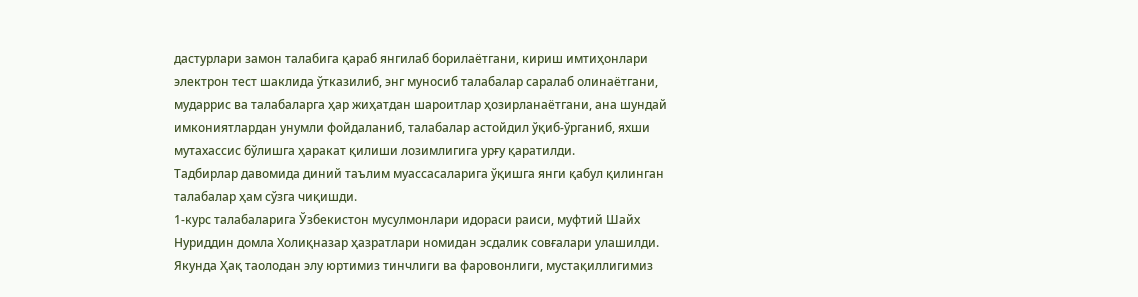дастурлари замон талабига қараб янгилаб борилаётгани, кириш имтиҳонлари электрон тест шаклида ўтказилиб, энг муносиб талабалар саралаб олинаётгани, мударрис ва талабаларга ҳар жиҳатдан шароитлар ҳозирланаётгани, ана шундай имкониятлардан унумли фойдаланиб, талабалар астойдил ўқиб-ўрганиб, яхши мутахассис бўлишга ҳаракат қилиши лозимлигига урғу қаратилди.
Тадбирлар давомида диний таълим муассасаларига ўқишга янги қабул қилинган талабалар ҳам сўзга чиқишди.
1-курс талабаларига Ўзбекистон мусулмонлари идораси раиси, муфтий Шайх Нуриддин домла Холиқназар ҳазратлари номидан эсдалик совғалари улашилди.
Якунда Ҳақ таолодан элу юртимиз тинчлиги ва фаровонлиги, мустақиллигимиз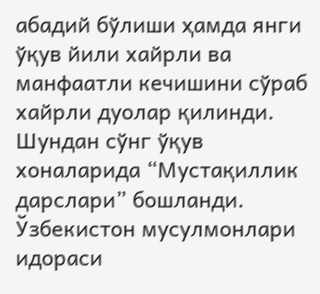абадий бўлиши ҳамда янги ўқув йили хайрли ва манфаатли кечишини сўраб хайрли дуолар қилинди.
Шундан сўнг ўқув хоналарида “Мустақиллик дарслари” бошланди.
Ўзбекистон мусулмонлари идораси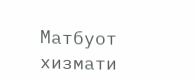Матбуот хизмати